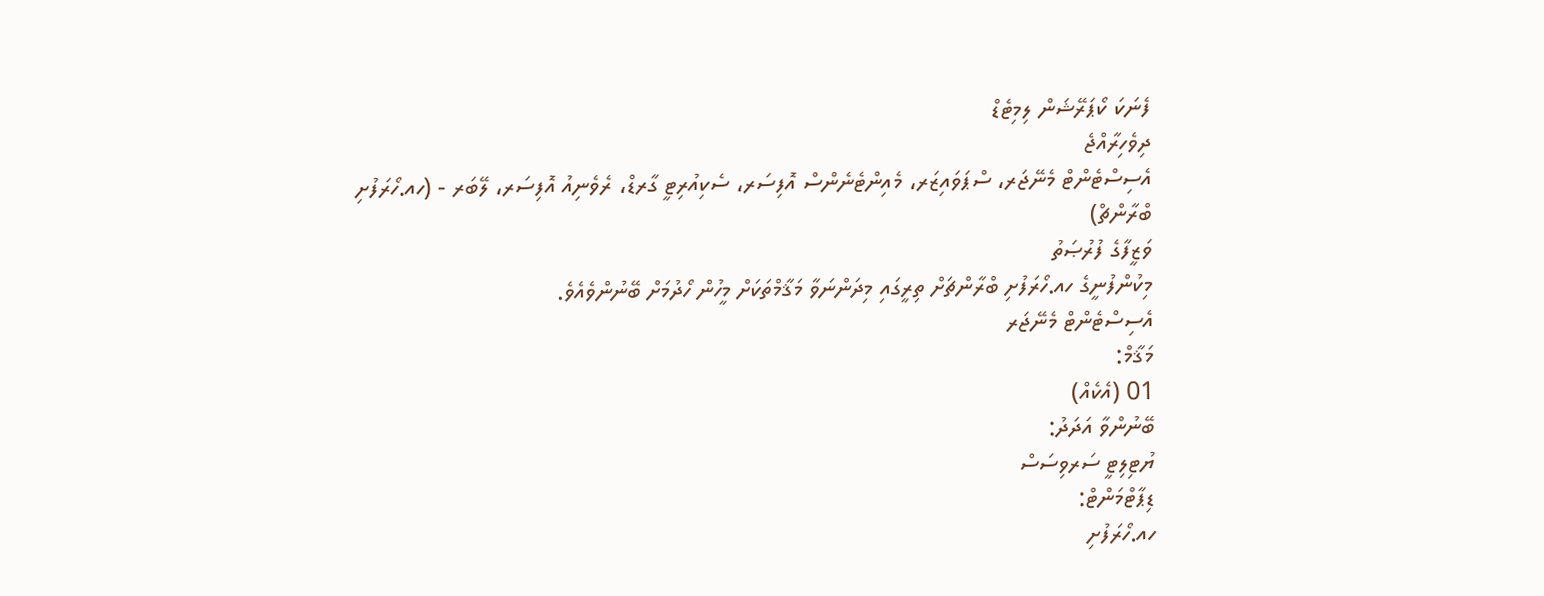ފެނަކަ ކޯޕަރޭޝަން ލިމިޓެޑް
ދިވެހިރާއްޖެ
އެސިސްޓެންޓް މެނޭޖަރ، ސްޕަވައިޒަރ، މެއިންޓެނެންސް އޮފިސަރ، ސެކިއުރިޓީ ގާރޑް، ރެވެނިއު އޮފިސަރ، ލޭބަރ - (ހއ.ހޯރަފުށި ބްރާންޗް)
ވަޒީފާގެ ފުރުޞަތު
މިކުންފުނީގެ ހއ.ހޯރަފުށި ބްރާންޗަށް ތިރީގައި މިދަންނަވާ މަޤާމްތަކަށް މީހުން ހޯދުމަށް ބޭނުންވެއެވެ.
އެސިސްޓެންޓް މެނޭޖަރ
މަޤާމް:
01 (އެކެއް)
ބޭނުންވާ އަދަދު:
ޔުޓިލިޓީ ސަރވިސަސް
ޑިޕާޓްމަންޓް:
ހއ.ހޯރަފުށި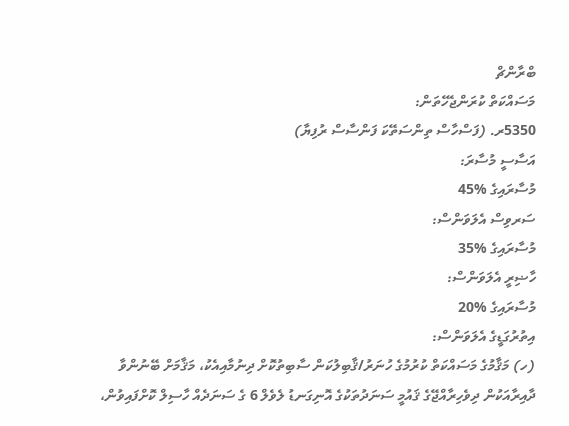ބްރާންޗް
މަސައްކަތް ކުރަންޖެހޭތަން:
5350ރ. (ފަސްހާސް ތިންސަތޭކަ ފަންސާސް ރުފިޔާ)
އަސާސީ މުސާރަ:
މުސާރައިގެ %45
ސަރވިސް އެލަވަންސް:
މުސާރައިގެ %35
ހާޟިރީ އެލަވަންސް:
މުސާރައިގެ %20
އިތުރުގަޑީގެ އެލަވަންސް:
(ހ) މަޤާމުގެ މަސައްކަތް ކުރުމުގެ ހުނަރު/ޤާބިލުކަން ސާބިތުކޮށް ދިނުމާއިއެކު، މަޤާމަށް ބޭނުންވާ ދާއިރާއަކުން ދިވެހިރާއްޖޭގެ ޤައުމީ ސަނަދުތަކުގެ އޮނިގަނޑު ލެވެލް 6 ގެ ސަނަދެއް ހާސިލް ކޮށްފައިވުން،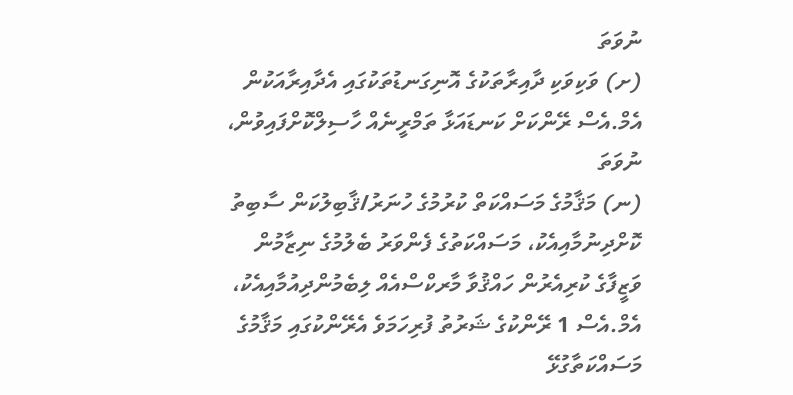ނުވަތަ
(ށ) ވަކިވަކި ދާއިރާތަކުގެ އޮނިގަނޑުތަކުގައި އެދާއިރާއަކުން އެމް.އެސް ރޭންކަށް ކަނޑައަޅާ ތަމްރީނެއް ހާސިލްކޮށްފައިވުން، ނުވަތަ
(ނ) މަޤާމުގެ މަސައްކަތް ކުރުމުގެ ހުނަރު/ޤާބިލުކަން ސާބިތު ކޮށްދިނުމާއިއެކު، މަސައްކަތުގެ ފެންވަރު ބެލުމުގެ ނިޒާމުން ވަޒީފާގެ ކުރިއެރުން ހައްޤުވާ މާރކްސްއެއް ލިބެމުންދިއުމާއިއެކު، އެމް.އެސް 1 ރޭންކުގެ ޝަރުތު ފުރިހަމަވެ އެރޭންކުގައި މަޤާމުގެ މަސައްކަތާގުޅޭ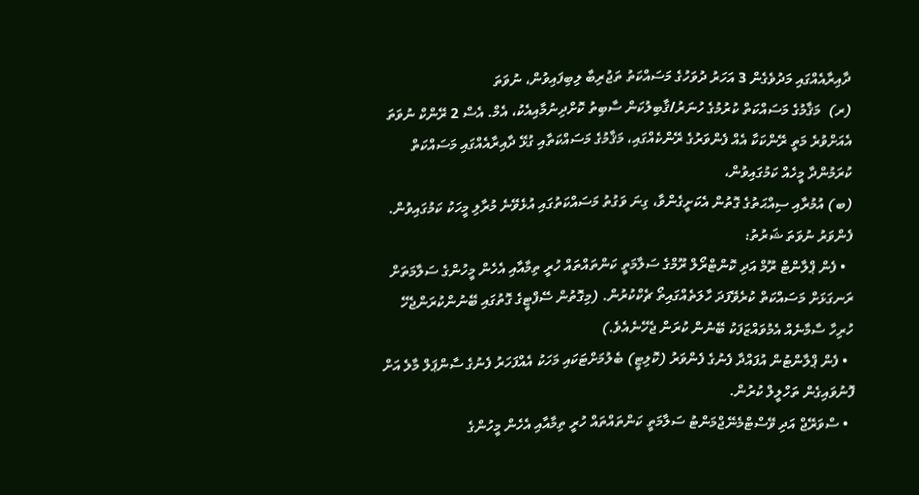ދާއިރާއެއްގައި މަދުވެގެން 3 އަހަރު ދުވަހުގެ މަސައްކަތު ތަޖުރިބާ ލިބިފައިވުން، ނުވަތަ
(ރ)  މަޤާމުގެ މަސައްކަތް ކުރުމުގެ ހުނަރު/ޤާބިލުކަން ސާބިތު ކޮށްދިނުމާއިއެކު، އެމް. އެސް 2 ރޭންކް ނުވަތަ އެއަށްވުރެ މަތީ ރޭންކަކާ އެއް ފެންވަރުގެ ރޭންކެއްގައި، މަޤާމުގެ މަސައްކަތާއި ގުޅޭ ދާއިރާއެއްގައި މަސައްކަތް ކުރަމުންދާ މީހެއް ކަމުގައިވުން،
(ބ) އުމުރާއި ސިއްޙަތުގެ ގޮތުން އެކަށީގެންވާ، ގިނަ ވަގުތު މަސައްކަތުގައި އުޅެވޭނެ މުރާލި މީހަކު ކަމުގައިވުން.
ފެންވަރު ނުވަތަ ޝަރުތު:
  • ފެން ޕްލާންޓް ރޫމް އަދި ކޮންޓްރޯލް ރޫމްގެ ސަލާމަތީ ކަންތައްތައް ހުރީ ތިމާއާއި އެހެން މީހުންގެ ސަލާމަތަށް ރަނގަޅަށް މަސައްކަތް ކުރެވޭފަދަ ހާލަތެއްގައިތޯ ޗެކްކުރުން. (މިގޮތުން ސޭފްޓީގެ ގޮތުގައި ބޭނުންކުރަންޖެހޭ ހުރިހާ ސާމާނެއް އެމުވައްޒަފަކު ބޭނުން ކުރަން ޖެހޭނެއެވެ.)
  • ފެން ޕްލާންޓުން އުފައްދާ ފެނުގެ ފެންވަރު (ކޮލިޓީ) ބެލުމަށްޓަކައި މަހަކު އެއްފަހަރު ފެނުގެ ސާންޕަލް މާލެ އަށް ފޮނުވައިގެން ތަހްލީލް ކުރުން.
  • ސްވަރޭޖް އަދި ވޭސްޓްމެނޭޖްމަންޓު ސަލާމަތީ ކަންތައްތައް ހުރީ ތިމާއާއި އެހެން މީހުންގެ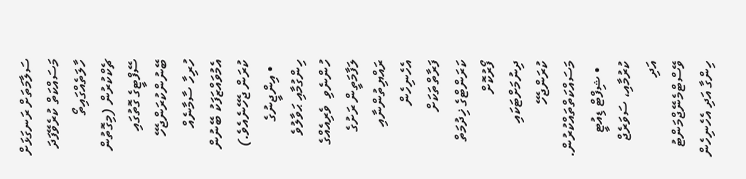ސަލާމަތަށް ރަނގަޅަށް މަސައްކަތް ކުރެވޭފަދަ ހާލަތެއްގައިތޯ ޗެކްކުރުން (މިގޮތުން ސޭފްޓީގެ ގޮތުގައި ބޭނުންކުރަންޖެހޭ ހުރިހާ ސާމާނެއް އެމުވައްޒަފަކު ބޭނުން ކުރަން ޖެހޭނެއެވެ.)
  • އިންޖީނުގެ ހިންގުމާއި ޙަވާލުވެ ހުންނެވި  ވެރިއެއްގެ ލަފާމަތީން ރަށުގެ  ރައްޔިތުންނާއި އެހެނިހެން  ފަރާތްތަކަށް ކަރަންޓްގެ ޚިދުމަތް ފޯރުކޮށް ދިނުމަށްޓަކައި ކުރަންޖެހޭ މަސައްކަތްތައްކުރުން.
  • ޝިފްޓް ޑިއުޓީ ކުރުމާއި، ސަވަރެޖް އަދި ވޭސްޓްމެނޭޖްމަންޓު ހިންގާ އަދި އެހެނިހެން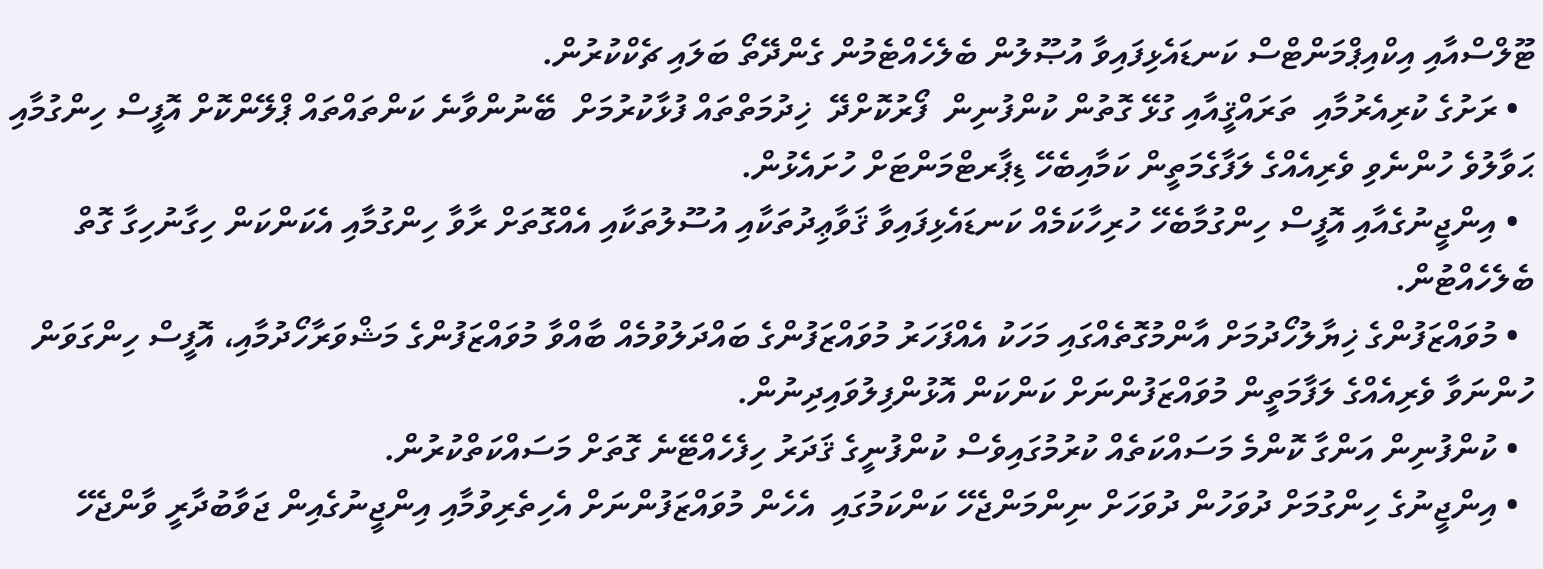ޓޫލްސްއާއި އިކްއިޕްމަންޓްސް ކަނޑައެޅިފައިވާ އުޞޫލުން ބެލެހެއްޓެމުން ގެންދޭތޯ ބަލައި ޗެކްކުރުން.
  • ރަށުގެ ކުރިއެރުމާއި  ތަރައްޤީއާއި ގުޅޭ ގޮތުން ކުންފުނިން  ފޯރުކޮށްދޭ  ޚިދުމަތްތައް ފުޅާކުރުމަށް  ބޭނުންވާނެ ކަންތައްތައް ޕްލޭންކޮށް އޮފީސް ހިންގުމާއި ޙަވާލުވެ ހުންނެވި ވެރިއެއްގެ ލަފާގެމަތީން ކަމާއިބެހޭ ޑިޕާރޓްމަންޓަށް ހުށައެޅުން.
  • އިންޖީނުގެއާއި އޮފީސް ހިންގުމާބެހޭ ހުރިހާކަމެއް ކަނޑައެޅިފައިވާ ޤަވާޢިދުތަކާއި އުސޫލުތަކާއި އެއްގޮތަށް ރާވާ ހިންގުމާއި އެކަންކަން ހިގާނުހިގާ ގޮތް ބެލެހެއްޓުން.
  • މުވައްޒަފުންގެ ޚިޔާލުހޯދުމަށް އާންމުގޮތެއްގައި މަހަކު އެއްފަހަރު މުވައްޒަފުންގެ ބައްދަލުވުމެއް ބާއްވާ މުވައްޒަފުންގެ މަޝްވަރާހޯދުމާއި، އޮފީސް ހިންގަވަން ހުންނަވާ ވެރިއެއްގެ ލަފާމަތީން މުވައްޒަފުންނަށް ކަންކަން އޮޅުންފިލުވައިދިނުން.
  • ކުންފުނިން އަންގާ ކޮންމެ މަސައްކަތެއް ކުރުމުގައިވެސް ކުންފުނީގެ ޤަދަރު ހިފެހެއްޓޭނެ ގޮތަށް މަސައްކަތްކުރުން.
  • އިންޖީނުގެ ހިންގުމަށް ދުވަހުން ދުވަހަށް ނިންމަންޖެހޭ ކަންކަމުގައި  އެހެން މުވައްޒަފުންނަށް އެހިތެރިވުމާއި އިންޖީނުގެއިން ޖަވާބުދާރީ ވާންޖެހޭ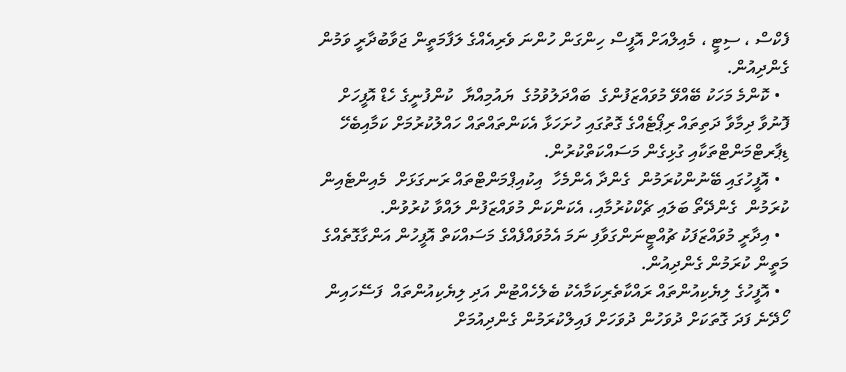ފެކްސް ، ސިޓީ ، މެއިލްއަށް އޮފީސް ހިންގަން ހުންނަ ވެރިއެއްގެ ލަފާމަތީން ޖަވާބުދާރީ ވަމުން ގެންދިއުން.
  • ކޮންމެ މަހަކު ބޭއްވޭ މުވައްޒަފުންގެ  ބައްދަލުވުމުގެ  ޔައުމިއްޔާ  ކުންފުނީގެ ހެޑް އޮފީހަށް ފޮނުވާ ދިމާވާ ދަތިތައް ރިޕޯޓެއްގެ ގޮތުގައި ހުށަހަޅާ އެކަންތައްތައް ހައްލުކުރުމަށް ކަމާއިބެހޭ ޑިޕާރޓްމަންޓްތަކާއި ގުޅިގެން މަސައްކަތްކުރުން.
  • އޮފީހުގައި ބޭނުންކުރަމުން  ގެންދާ އެންމެހާ  އިކުއިޕްމަންޓްތައް ރަނގަޅަށް  މެއިންޓެއިން ކުރަމުން  ގެންދޭތޯ ބަލައި ޗެކްކުރުމާއި، އެކަންކަން މުވައްޒަފުން ލައްވާ ކުރުވުން.
  • އިދާރީ މުވައްޒަފަކު ޗުއްޓީނަންގަވާފި ނަމަ އެމުވައްފެއްގެ މަސައްކަތް އޮފީހުން އަންގާގޮތެއްގެ މަތީން ކުރަމުން ގެންދިއުން.
  • އޮފީހުގެ ލިޔެކިއުންތައް ރައްކާތެރިކަމާއެކު ބެލެހެއްޓުން އަދި ލިޔެކިއުންތައް  ފަސޭހައިން ހޯދޭނެ ފަދަ ގޮތަކަށް ދުވަހުން ދުވަހަށް ފައިލްކުރަމުން ގެންދިއުމަށް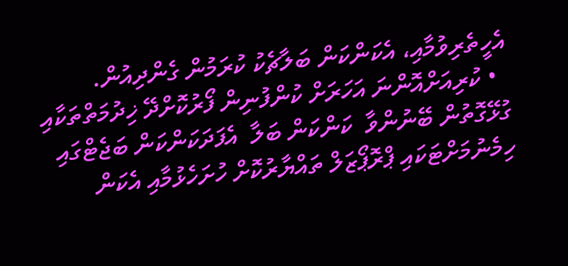އެހީތެރިވުމާއި، އެކަންކަން ބަލާޗެކު ކުރަމުން ގެންދިއުން.
  • ކުރިއަށްއޮންނަ އަހަރަށް ކުންފުނިން ފޯރުކޮށްދޭ ޚިދުމަތްތަކާއި  ގުޅޭގޮތުން ބޭނުންވާ  ކަންކަން ބަލާ  އެފަދަކަންކަން ބަޖެޓްގައި ހިމެނުމަށްޓަކައި ޕްރޮޕޯޒަލް ތައްޔާރުކޮށް ހުށަހެޅުމާއި އެކަން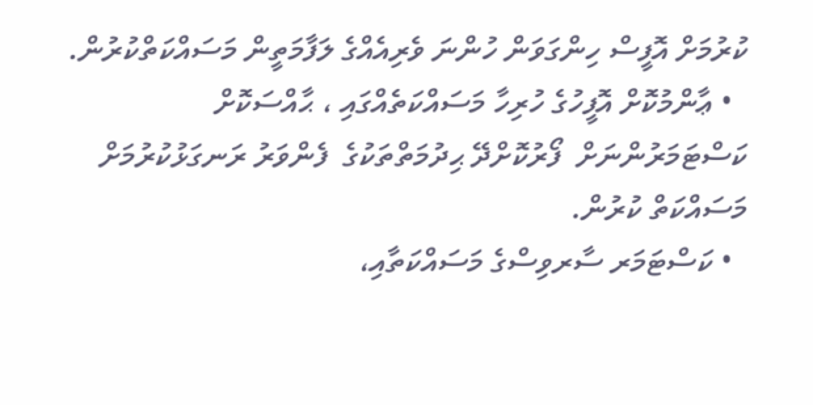ކުރުމަށް އޮފީސް ހިންގަވަން ހުންނަ ވެރިއެއްގެ ލަފާމަތީން މަސައްކަތްކުރުން.
  • ޢާންމުކޮށް އޮފީހުގެ ހުރިހާ މަސައްކަތެއްގައި ، ޙާއްސަކޮށް ކަސްޓަމަރުންނަށް  ފޯރުކޮށްދޭ ޙިދުމަތްތަކުގެ  ފެންވަރު ރަނގަޅުކުރުމަށް މަސައްކަތް ކުރުން.
  • ކަސްޓަމަރ ސާރވިސްގެ މަސައްކަތާއި،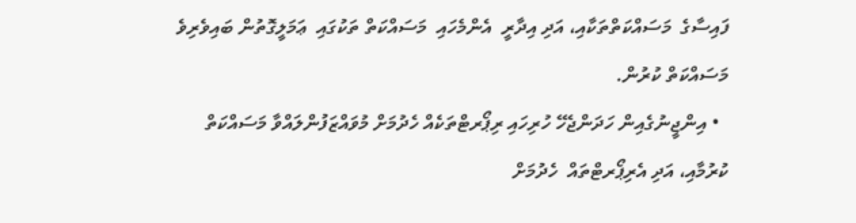ފައިސާގެ  މަސައްކަތްތަކާއި، އަދި އިދާރީ  އެންމެހައި  މަސައްކަތް ތަކުގައި  ޢަމަލީގޮތުން ބައިވެރިވެ މަސައްކަތް ކުރުން.
  • އިންޖީނުގެއިން ހަދަންޖެހޭ ހުރިހައި ރިޕޯރޓްތަކެއް ހެދުމަށް މުވައްޒަފުންލައްވާ މަސައްކަތް ކުރުމާއި، އަދި އެރިޕޯރޓްތައް  ހެދުމަށް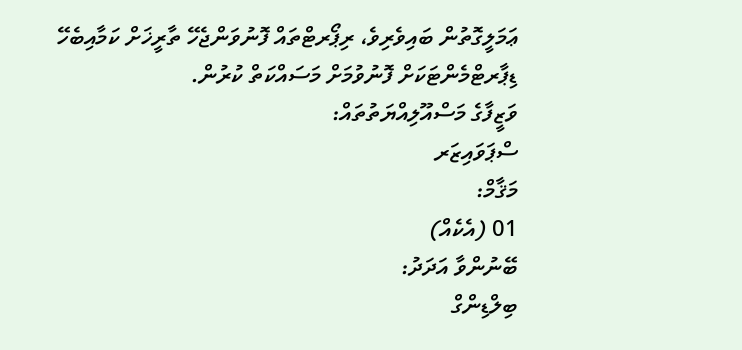ޢަމަލީގޮތުން ބައިވެރިވެ، ރިޕޯރޓްތައް ފޮނުވަންޖެހޭ ތާރީޚަށް ކަމާއިބެހޭ ޑިޕާރޓްމެންޓަކަށް ފޮނުވުމަށް މަސައްކަތް ކުރުން.
ވަޒީފާގެ މަސްއޫލިއްޔަތުތައް:
ސްޕަވައިޒަރ
މަޤާމް:
01 (އެކެއް)
ބޭނުންވާ އަދަދު:
ބިލްޑިންގް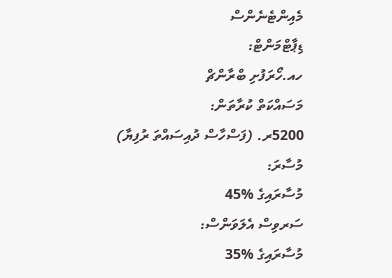މެއިންޓެނެންސް
ޑިޕާޓްމަންޓް:
ހއ.ހޯރަފުށި ބްރާންޗް
މަސައްކަތް ކުރާތަން:
5200ރ. (ފަސްހާސް ދުއިސައްތަ ރުފިޔާ)
މުސާރަ:
މުސާރައިގެ %45
ސަރވިސް އެލަވަންސް:
މުސާރައިގެ %35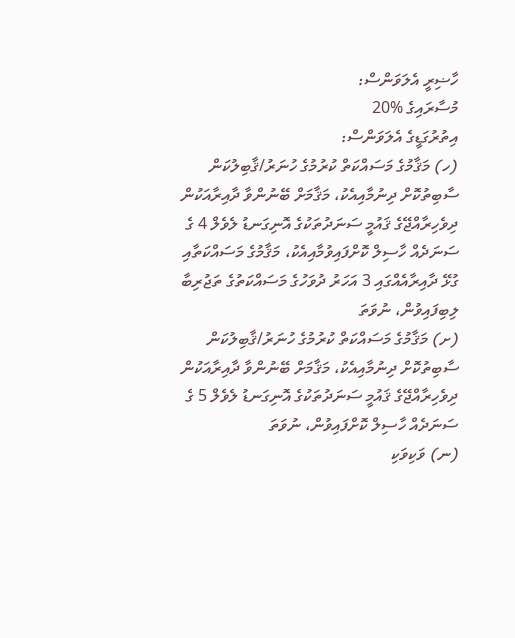ހާޟިރީ އެލަވަންސް:
މުސާރައިގެ %20
އިތުރުގަޑީގެ އެލަވަންސް:
(ހ) މަޤާމުގެ މަސައްކަތް ކުރުމުގެ ހުނަރު/ޤާބިލުކަން ސާބިތުކޮށް ދިނުމާއިއެކު، މަޤާމަށް ބޭނުންވާ ދާއިރާއަކުން ދިވެހިރާއްޖޭގެ ޤައުމީ ސަނަދުތަކުގެ އޮނިގަނޑު ލެވެލް 4 ގެ ސަނަދެއް ހާސިލް ކޮށްފައިވުމާއިއެކު، މަޤާމުގެ މަސައްކަތާއި ގުޅޭ ދާއިރާއެއްގައި 3 އަހަރު ދުވަހުގެ މަސައްކަތުގެ ތަޖުރިބާ ލިބިފައިވުން، ނުވަތަ
(ށ) މަޤާމުގެ މަސައްކަތް ކުރުމުގެ ހުނަރު/ޤާބިލުކަން ސާބިތުކޮށް ދިނުމާއިއެކު، މަޤާމަށް ބޭނުންވާ ދާއިރާއަކުން ދިވެހިރާއްޖޭގެ ޤައުމީ ސަނަދުތަކުގެ އޮނިގަނޑު ލެވެލް 5 ގެ ސަނަދެއް ހާސިލް ކޮށްފައިވުން، ނުވަތަ
(ނ) ވަކިވަކި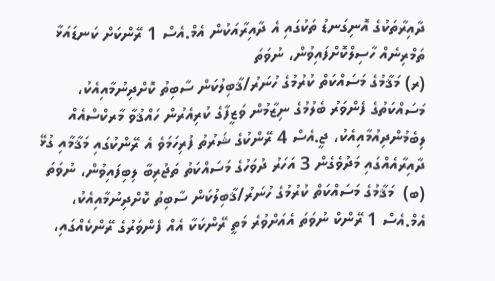ދާއިރާތަކުގެ އޮނިގަނޑު ތަކުގައި އެ ދާއިރާއަކުން އެމް.އެސް 1 ރޭންކަށް ކަނޑައަޅާ ތަމްރިނެއް ހާސިލްކޮށްފައިވުން، ނުވަތަ
(ރ) މަޤާމުގެ މަސައްކަތް ކުރުމުގެ ހުނަރު/ޤާބިލުކަން ސާބިތު ކޮށްދިނުމާއިއެކު، މަސައްކަތުގެ ފެންވަރު ބެލުމުގެ ނިޒާމުން ވަޒީފާގެ ކުރިއެރުން ހައްޤުވާ މާރކްސްއެއް ލިބެމުންދިއުމާއިއެކު، ޖީ.އެސް 4 ރޭންކުގެ ޝަރުތު ފުރިހަމަވެ އެ ރޭންކުގައި މަޤާމާއި ގުޅޭ ދާއިރާއެއްގައި މަދުވެގެން 3 އަހަރު ދުވަހުގެ މަސައްކަތު ތަޖުރިބާ ލިބިފައިވުން، ނުވަތަ
(ބ)  މަޤާމުގެ މަސައްކަތް ކުރުމުގެ ހުނަރު/ޤާބިލުކަން ސާބިތު ކޮށްދިނުމާއިއެކު، އެމް.އެސް 1 ރޭންކް ނުވަތަ އެއަށްވުރެ މަތީ ރޭންކަކާ އެއް ފެންވަރުގެ ރޭންކެއްގައި،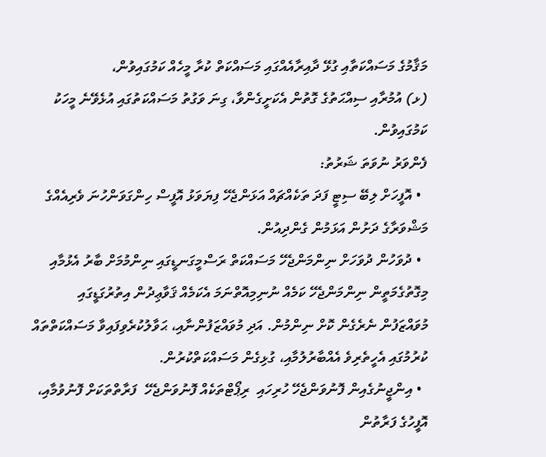މަޤާމުގެ މަސައްކަތާއި ގުޅޭ ދާއިރާއެއްގައި މަސައްކަތް ކުރާ މީހެއް ކަމުގައިވުން،
(ޅ) އުމުރާއި ސިއްޙަތުގެ ގޮތުން އެކަށީގެންވާ، ގިނަ ވަގުތު މަސައްކަތުގައި އުޅެވޭނެ މީހަކު ކަމުގައިވުން.
ފެންވަރު ނުވަތަ ޝަރުތު:
  • އޮފީހަށް ލިބޭ ސިޓީ ފަދަ ތަކެއްޗައް އަޅަންޖެހޭ ފިޔަވަޅު އޮފީސް ހިންގަވަންހުނަ ވެރިއެއްގެ މަޝްވަރާގެ ދަށުން އަޅަމުން ގެންދިއުން.
  • ދުވަހުން ދުވަހަށް ނިންމަންޖެހޭ މަސައްކަތް ރަސްމީގަނޑީގައި ނިންމުމަށް ބާރު އެޅުމާއި މިގޮތުގެމަތީން ނިންމަންޖެހޭ ކަމެއް ނުނިމިއޮތްނަމަ އެކަމެއް ޤަވާޢިދުން އިތުރުގަޑީގައި މުވައްޒަފުން ނެރެގެން ކޮށް ނިންމުން. އަދި މުވައްޒަފުންނާއި، ޙަވާލުކުރެވިފައިވާ މަސައްކަތްތައް ކުރުމުގައި އެހީތެރިވެ އެއްބާރުލުމާއި، ގުޅިގެން މަސައްކަތްކުރުން.
  • އިންޖީނުގެއިން ފޮނުވަންޖެހޭ ހުރިހައި  ރިޕޯޓްތަކެއް ފޮނުވަންޖެހޭ  ފަރާތްތަކަށް ފޮނުވުމާއި، އޮފީހުގެ ފަރާތުން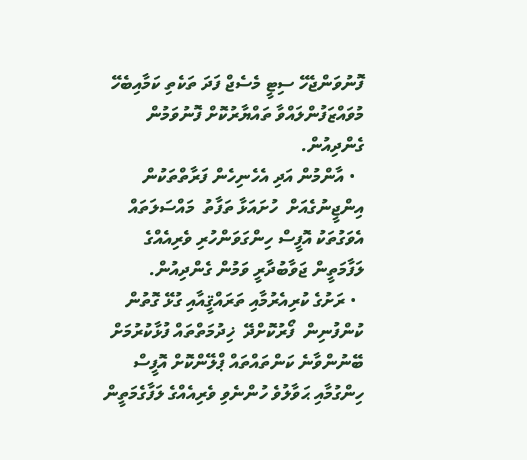ފޮނުވަންޖެހޭ ސިޓީ މެސެޖް ފަދަ ތަކެތި ކަމާއިބެހޭ މުވައްޒަފުންލައްވާ ތައްޔާރުކޮށް ފޮނުވަމުން ގެންދިއުން.
  • އާންމުން އަދި އެހެނިހެން ފަރާތްތަކުން އިންޖީނުގެއަށް  ހުށައަޅާ ތަފާތު  މައްސަލަތައް އެވަގުތަކު އޮފީސް ހިންގަވަންހުރި ވެރިއެއްގެ ލަފާމަތީން ޖަވާބުދާރީ ވަމުން ގެންދިއުން.
  • ރަށުގެ ކުރިއެރުމާއި ތަރައްޤީއާއި ގުޅޭ ގޮތުން ކުންފުނިން  ފޯރުކޮށްދޭ  ޚިދުމަތްތައް ފުޅާކުރުމަށް  ބޭނުންވާނެ ކަންތައްތައް ޕްލޭންކޮށް އޮފީސް ހިންގުމާއި ޙަވާލުވެ ހުންނެވި ވެރިއެއްގެ ލަފާގެމަތީން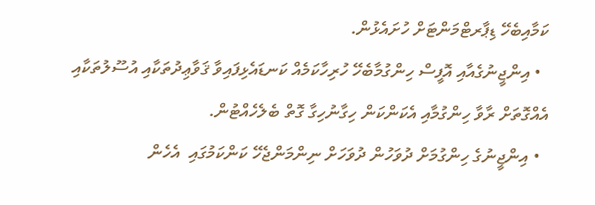ކަމާއިބެހޭ ޑިޕާރޓްމަންޓަށް ހުށައެޅުން.
  • އިންޖީނުގެއާއި އޮފީސް ހިންގުމާބެހޭ ހުރިހާކަމެއް ކަނޑައެޅިފައިވާ ޤަވާޢިދުތަކާއި އުސޫލުތަކާއި އެއްގޮތަށް ރާވާ ހިންގުމާއި އެކަންކަން ހިގާނުހިގާ ގޮތް ބެލެހެއްޓުން.
  • އިންޖީނުގެ ހިންގުމަށް ދުވަހުން ދުވަހަށް ނިންމަންޖެހޭ ކަންކަމުގައި  އެހެން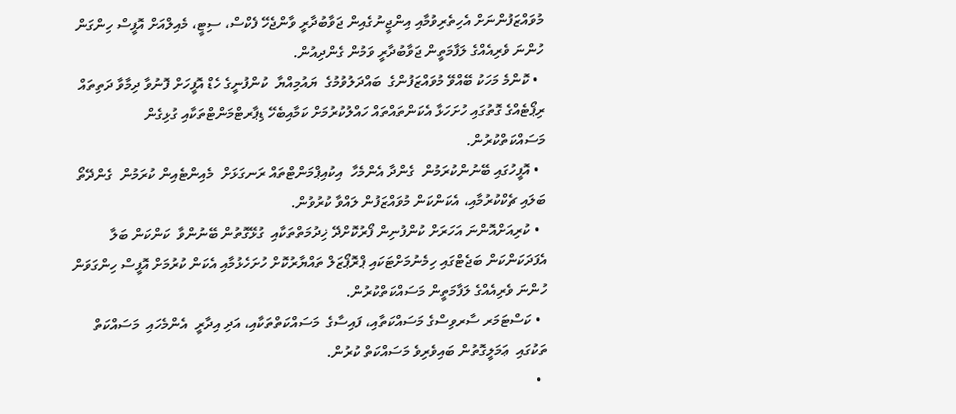މުވައްޒަފުންނަށް އެހިތެރިވުމާއި އިންޖީނުގެއިން ޖަވާބުދާރީ ވާންޖެހޭ ފެކްސް، ސިޓީ، މެއިލްއަށް އޮފީސް ހިންގަން ހުންނަ ވެރިއެއްގެ ލަފާމަތީން ޖަވާބުދާރީ ވަމުން ގެންދިއުން.
  • ކޮންމެ މަހަކު ބޭއްވޭ މުވައްޒަފުންގެ  ބައްދަލުވުމުގެ  ޔައުމިއްޔާ  ކުންފުނީގެ ހެޑް އޮފީހަށް ފޮނުވާ ދިމާވާ ދަތިތައް ރިޕޯޓެއްގެ ގޮތުގައި ހުށަހަޅާ އެކަންތައްތައް ހައްލުކުރުމަށް ކަމާއިބެހޭ ޑިޕާރޓްމަންޓްތަކާއި ގުޅިގެން މަސައްކަތްކުރުން.
  • އޮފީހުގައި ބޭނުންކުރަމުން  ގެންދާ އެންމެހާ  އިކުއިޕްމަންޓްތައް ރަނގަޅަށް  މެއިންޓެއިން ކުރަމުން  ގެންދޭތޯ ބަލައި ޗެކްކުރުމާއި، އެކަންކަން މުވައްޒަފުން ލައްވާ ކުރުވުން.
  • ކުރިއަށްއޮންނަ އަހަރަށް ކުންފުނިން ފޯރުކޮށްދޭ ޚިދުމަތްތަކާއި  ގުޅޭގޮތުން ބޭނުންވާ  ކަންކަން ބަލާ  އެފަދަކަންކަން ބަޖެޓްގައި ހިމެނުމަށްޓަކައި ޕްރޮޕޯޒަލް ތައްޔާރުކޮށް ހުށަހެޅުމާއި އެކަން ކުރުމަށް އޮފީސް ހިންގަވަން ހުންނަ ވެރިއެއްގެ ލަފާމަތީން މަސައްކަތްކުރުން.
  • ކަސްޓަމަރ ސާރވިސްގެ މަސައްކަތާއި، ފައިސާގެ  މަސައްކަތްތަކާއި، އަދި އިދާރީ  އެންމެހައި  މަސައްކަތް ތަކުގައި  ޢަމަލީގޮތުން ބައިވެރިވެ މަސައްކަތް ކުރުން.
  •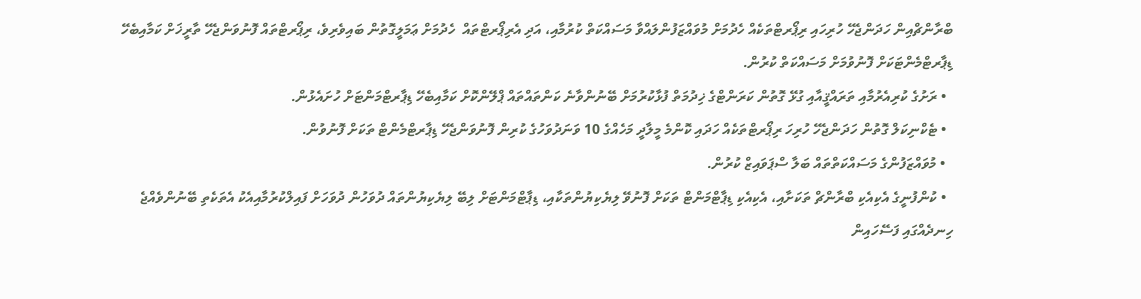ބްރާންޗްއިން ހަދަންޖެހޭ ހުރިހައި ރިޕޯރޓްތަކެއް ހެދުމަށް މުވައްޒަފުންލައްވާ މަސައްކަތް ކުރުމާއި، އަދި އެރިޕޯރޓްތައް  ހެދުމަށް ޢަމަލީގޮތުން ބައިވެރިވެ، ރިޕޯރޓްތައް ފޮނުވަންޖެހޭ ތާރީޚަށް ކަމާއިބެހޭ ޑިޕާރޓްމެންޓަކަށް ފޮނުވުމަށް މަސައްކަތް ކުރުން.
  • ރަށުގެ ކުރިއެރުމާއި ތަރައްޤީއާއި ގުޅޭ ގޮތުން ކަރަންޓްގެ ޚިދުމަތް ފުޅާކުރުމަށް ބޭނުންވާނެ ކަންތައްތައް ޕްލޭންކޮށް ކަމާއިބެހޭ ޑިޕާރޓްމަންޓަށް ހުށައެޅުން.
  • ޓެކްނިކަލް ގޮތުން ހަދަންޖެހޭ ހުރިހަ ރިޕޯރޓްތަކެއް ހަދައި ކޮންމެ މީލާދީ މަހެއްގެ 10 ވަނަދުވަހުގެ ކުރިން ފޮނުވަންޖެހޭ ޑިޕާރޓްމެންޓް ތަކަށް ފޮނުވުން.
  • މުވައްޒަފުންގެ މަސައްކަތްތައް ބަލާ ސްޕަވައިޒް ކުރުން.
  • ކުންފުނީގެ އެކިއެކި ބްރާންޗް ތަކަށާއި، އެކިއެކި ޑިޕާޓްމަންޓް ތަކަށް ފޮނުވޭ ލިޔެކިޔުންތަކާއި، ޑިޕާޓްމަންޓަށް ލިބޭ ލިޔެކިޔުންތައް ދުވަހުން ދުވަހަށް ފައިލްކުރުމާއިއެކު އެތަކެތި ބޭނުންވެއްޖެ ހިނދެއްގައި ފަސޭހައިން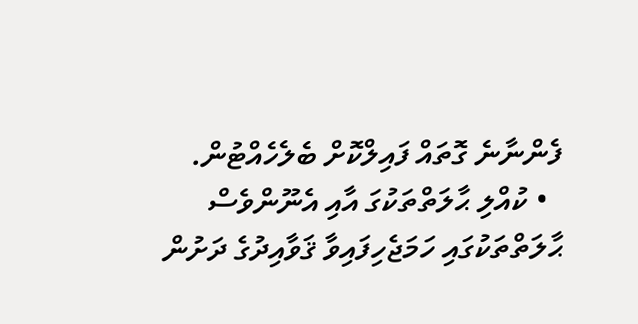ފެންނާނެ ގޮތައް ފައިލްކޮށް ބެލެހެއްޓުން.
  • ކުއްލި ޙާލަތްތަކުގަ އާއި އެނޫންވެސް ޙާލަތްތަކުގައި ހަމަޖެހިފައިވާ ޤަވާއިދުގެ ދަށުން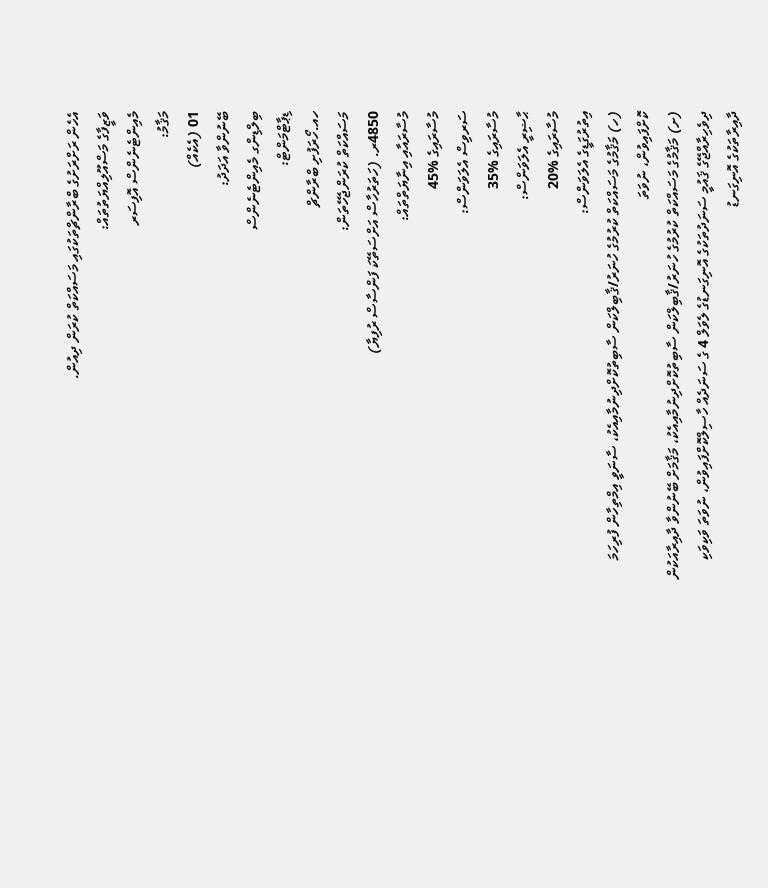އެހެން ރަށްރަށުގެ ބްރާންޗްތަކުގައި މަސައްކަތް ކުރަން ދިއުން.
ވަޒީފާގެ މަސްއޫލިއްޔަތުތައް:
މެއިންޓެނެންސް އޮފިސަރ
މަޤާމު:
01 (އެކެއް)
ބޭނުންވާ އަދަދު:
ބިލްޑިންގ މެއިންޓެނެންސް
ޑިޕާޓްމަންޓް:
ހއ.ހޯރަފުށި ބްރާންޗް
މަސައްކަތް ކުރަންޖެހޭތަން:
4850ރ. (ހަތަރުހާސް އަށްސަތޭކަ ފަންސާސް ރުފިޔާ)
މުސާރައާއި އިނާޔަތްތައް:
މުސާރައިގެ %45
ސަރވިސް އެލަވަންސް:
މުސާރައިގެ %35
ޙާޟިރީ އެލަވަންސް:
މުސާރައިގެ %20
އިތުރުގަޑީގެ އެލަވަންސް:
(ހ) މަޤާމުގެ މަސައްކަތް ކުރުމުގެ ހުނަރު/ޤާބިލްކަން ސާބިތުކޮށްދިނުމާއިއެކު، ސާނަވީ އިމްތިހާން ފުރިހަމަ ކޮށްފައިވުން، ނުވަތަ
(ށ) މަޤާމުގެ މަސައްކަތް ކުރުމުގެ ހުނަރު/ޤާބިލްކަން ސާބިތުކޮށްދިނުމާއިއެކު، މަޤާމަށް ބޭނުންވާ ދާއިރާއަކުން ދިވެހިރާއްޖޭގެ ޤައުމީ ސަނަދުތަކުގެ އޮނިގަނޑުގެ ލެވަލް 4 ގެ ސަނަދެއް ހާސިލްކޮށްފައިވުން، ނުވަތަ ވަކިވަކި ދާއިރާތަކުގެ އޮނިގަނޑު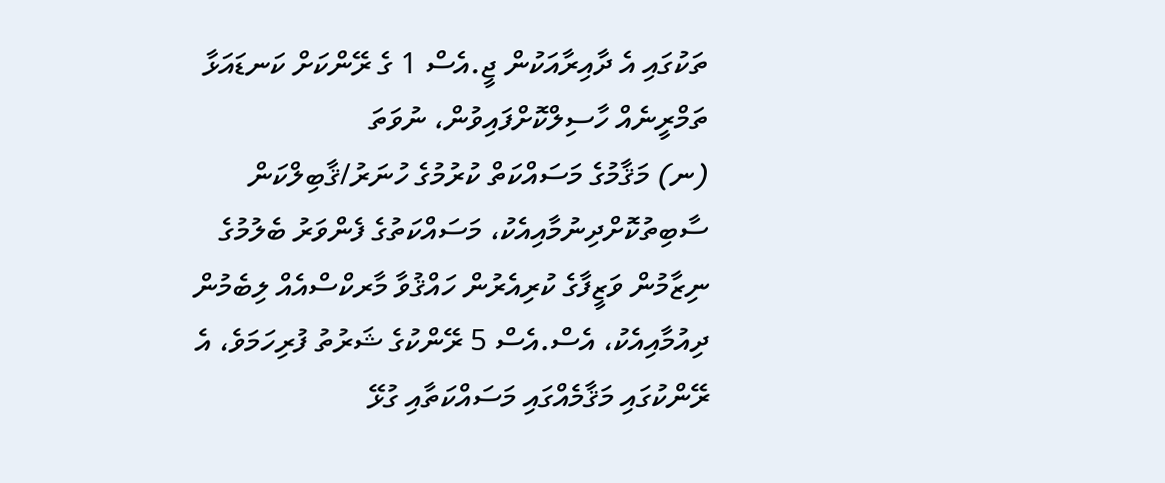ތަކުގައި އެ ދާއިރާއަކުން ޖީ.އެސް 1 ގެ ރޭންކަށް ކަނޑައަޅާ ތަމްރީނެއް ހާސިލްކޮށްފައިވުން، ނުވަތަ
(ނ) މަޤާމުގެ މަސައްކަތް ކުރުމުގެ ހުނަރު/ޤާބިލްކަން ސާބިތުކޮށްދިނުމާއިއެކު، މަސައްކަތުގެ ފެންވަރު ބެލުމުގެ ނިޒާމުން ވަޒީފާގެ ކުރިއެރުން ހައްޤުވާ މާރކްސްއެއް ލިބެމުން ދިއުމާއިއެކު، އެސް.އެސް 5 ރޭންކުގެ ޝަރުތު ފުރިހަމަވެ، އެ ރޭންކުގައި މަޤާމެއްގައި މަސައްކަތާއި ގުޅޭ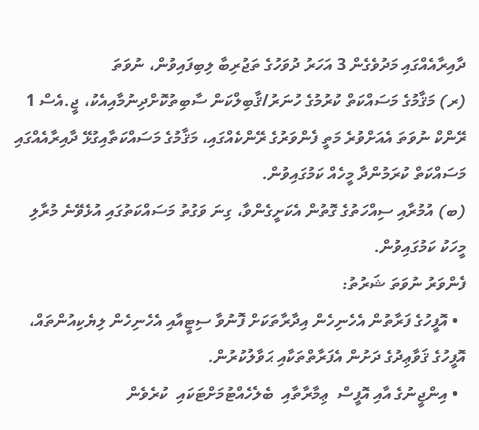ދާއިރާއެއްގައި މަދުވެގެން 3 އަހަރު ދުވަހުގެ ތަޖުރިބާ ލިބިފައިވުން، ނުވަތަ
(ރ) މަޤާމުގެ މަސައްކަތް ކުރުމުގެ ހުނަރު/ޤާބިލްކަން ސާބިތުކޮށްދިނުމާއިއެކު، ޖީ.އެސް 1 ރޭންކް ނުވަތަ އެއަށްވުރެ މަތީ ފެންވަރުގެ ރޭންކެއްގައި، މަޤާމުގެ މަސައްކަތާއިގުޅޭ ދާއިރާއެއްގައި މަސައްކަތް ކުރަމުންދާ މީހެއް ކަމުގައިވުން.
(ބ) އުމުރާއި ސިއްހަތުގެ ގޮތުން އެކަށީގެންވާ، ގިނަ ވަގުތު މަސައްކަތުގައި އުޅެވޭނެ މުރާލި މީހަކު ކަމުގައިވުން.
ފެންވަރު ނުވަތަ ޝަރުތު:
  • އޮފީހުގެ ފަރާތުން އެހެނިހެން އިދާރާތަކަށް ފޮނުވާ ސިޓީއާއި އެހެނިހެން ލިޔެކިއުންތައް، އޮފީހުގެ ޤަވާޢިދުގެ ދަށުން އެފަރާތްތަކާއި ޙަވާލުކުރުން.
  • އިންޖީނުގެ އާއި އޮފީސް  ޢިމާރާތާއި  ބެލެހެއްޓުމަށްޓަކައި  ކުރެވެން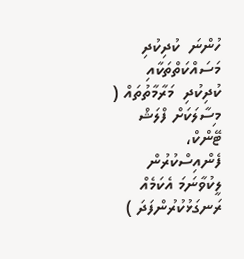ހުންނަ  ކުދިކުދި މަސައްކަތްތަކާއި  ކުދިކުދި  މަރާމާތުތައް ( މިސާލަކަށް ފްލަޝް ޓޭންކް،  ފެންއިސްކުރުން  ލީކުވާނަމަ އެކަމެއް  ރަނގަޅުކުރުންފަދަ )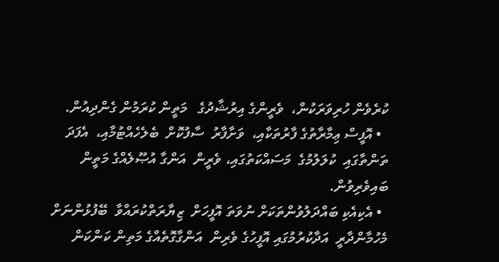ކުރެވެން ހުރިވަރަކުން،  ވެރީންގެ އިރުޝާދުގެ   މަތީން ކުރަމުން ގެންދިއުން.
  • އޮފީސް ޢިމާރާތުގެ ފާރުތަކާއި،  ވަށާފާރު  ސާފުކޮށް  ބެލެހެއްޓުމާއި،  އެފަދަ ތަންތާގައި  ކުލަލުމުގެ  މަސައްކަތުގައި، ވެރީން  އަންގާ އުޞޫލެއްގެ މަތީން ބައިވެރިވުން.
  • އެކިއެކި ބައްދަލުވުންތަކަށް ނުވަތަ އޮފީހަށް  ޒިޔާރަތްކުރައްވާ  ބޭފުޅުންނަށް  މެހުމާންދާރީ  އަދާކުރުމުގައި އޮފީހުގެ ވެރިން  އަންގާގޮތެއްގެ މަތިން ކަންކަން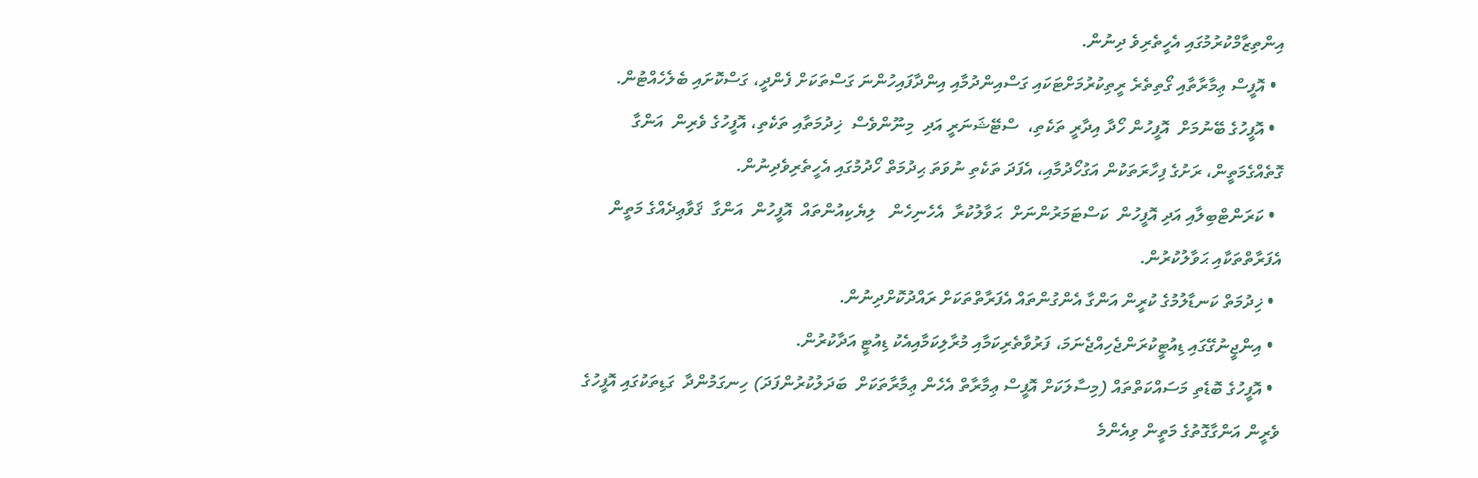އިންތިޒާމްކުރުމުގައި އެހީތެރިވެ ދިނުން.
  • އޮފީސް ޢިމާރާތާއި ގޯތިތެރެ ރީތިކުރުމަށްޓަކައި ގަސްއިންދުމާއި އިންދާފައިހުންނަ ގަސްތަކަށް ފެންދީ، ގަސްކޮށައި ބެލެހެއްޓުން.
  • އޮފީހުގެ ބޭނުމަށް  އޮފީހުން ހޯދާ އިދާރީ ތަކެތި،  ސްޓޭޝަނަރީ އަދި  މިނޫންވެސް  ޚިދުމަތާއި ތަކެތި، އޮފީހުގެ ވެރިން  އަންގާ  ގޮތެއްގެމަތީން، ރަށުގެ ފިހާރަތަކުން އަގުހޯދުމާއި، އެފަދަ ތަކެތި ނުވަތަ ޙިދުމަތް ހޯދުމުގައި އެހީތެރިވެދިނުން.
  • ކަރަންޓްބިލާއި އަދި އޮފީހުން  ކަސްޓަމަރުންނަށް  ޙަވާލުކުރާ  އެހެނިހެން   ލިޔެކިއުންތައް  އޮފީހުން  އަންގާ  ޤަވާޢިދެއްގެ މަތީން  އެފަރާތްތަކާއި ޙަވާލުކުރުން.
  • ޚިދުމަތް ކަނޑާލުމުގެ ކުރީން އަންގާ އެންގުންތައް އެފަރާތްތަކަށް ރައްދުކޮށްދިނުން.
  • އިންޖީނުގޭގައި ޑިއުޓީކުރަންޖެހިއްޖެނަމަ، ފަރުވާތެރިކަމާއި މުރާލިކަމާއިއެކު ޑިއުޓީ އަދާކުރުން.
  • އޮފީހުގެ ބޮޑެތި މަސައްކަތްތައް (މިސާލަކަށް އޮފީސް ޢިމާރާތް އެހެން ޢިމާރާތަކަށް  ބަދަލުކުރުންފަދަ) ހިނގަމުންދާ  ގަޑިތަކުގައި އޮފީހުގެ ވެރީން އަންގާގޮތުގެ މަތީން ވިއެންމެ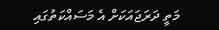މަތީ ދަރަޖައަކަށް އެ މަސައްކަތުގައި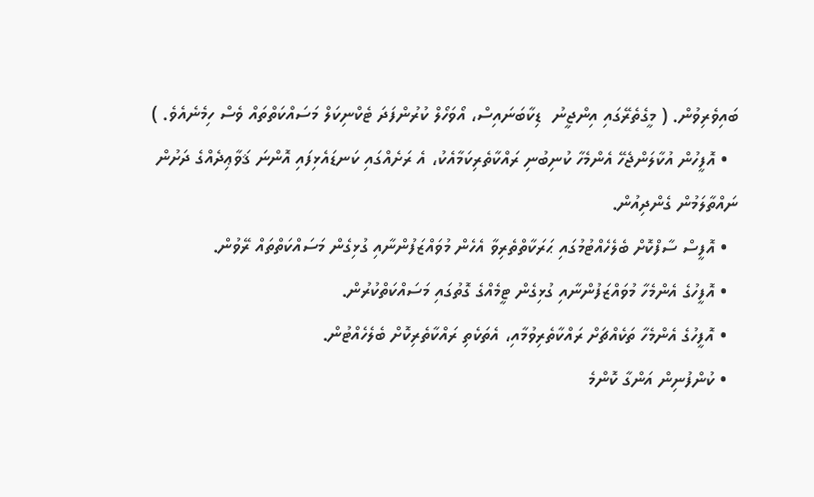ބައިވެރިވުން. ( މީގެތެރޭގައި އިންޖީނު  ޑިކާބަނައިސް، އޯވަހޯލް ކުރުންފަދަ ޓެކްނިކަލް މަސައްކަތްތައް ވެސް ހިމެނެއެވެ. )
  • އޮފީހުން އުކާލަންޖެހޭ އެންމެހާ ކުނިބުނި ރައްކާތެރިކަމާއެކު، އެ ރަށެއްގައި ކަނޑައެޅިފައި އޮންނަ ޤަވާޢިދެއްގެ ދަށުން ނައްތާލަމުން ގެންދިއުން.
  • އޮފީސް ސާފްކޮށް ބެލެހެއްޓުމުގައި ޙަރަކާތްތެރިވާ އެހެން މުވައްޒަފުންނާއި ގުޅިގެން މަސައްކަތްތައް ރޭވުން.
  • އޮފީހުގެ އެންމެހާ މުވައްޒަފުންނާއި ގުޅިގެން ޓީމެއްގެ ގޮތުގައި މަސައްކަތްކުރުން.
  • އޮފީހުގެ އެންމެހާ ތަކެއްޗަށް ރައްކާތެރިވުމާއި، އެތަކެތި ރައްކާތެރިކޮށް ބެލެހެއްޓުން.
  • ކުންފުނިން އަންގާ ކޮންމެ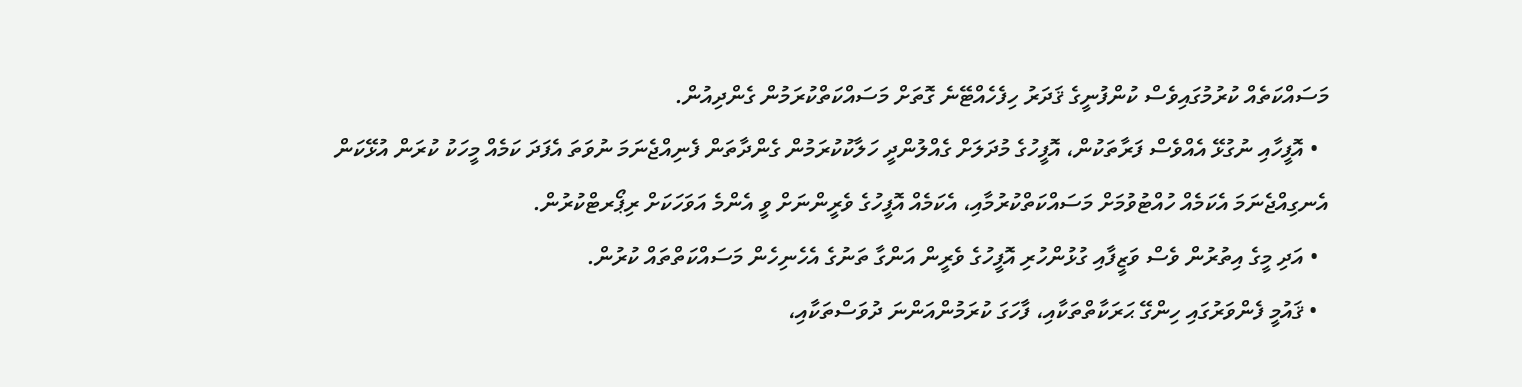މަސައްކަތެއް ކުރުމުގައިވެސް ކުންފުނީގެ ޤަދަރު ހިފެހެއްޓޭނެ ގޮތަށް މަސައްކަތްކުރަމުން ގެންދިއުން.
  • އޮފީހާއި ނުގުޅޭ އެއްވެސް ފަރާތަކުން، އޮފީހުގެ މުދަލަށް ގެއްލުންދީ ހަލާކުކުރަމުން ގެންދާތަން ފެނިއްޖެނަމަ ނުވަތަ އެފަދަ ކަމެއް މީހަކު ކުރަން އުޅޭކަން އެނގިއްޖެނަމަ އެކަމެއް ހުއްޓުވުމަށް މަސައްކަތްކުރުމާއި، އެކަމެއް އޮފީހުގެ ވެރީންނަށް ވީ އެންމެ އަވަހަކަށް ރިޕޯރޓްކުރުން.
  • އަދި މީގެ އިތުރުން ވެސް ވަޒީފާއި ގުޅުންހުރި އޮފީހުގެ ވެރީން އަންގާ ތަނުގެ އެހެނިހެން މަސައްކަތްތައް ކުރުން.
  • ޤައުމީ ފެންވަރުގައި ހިންގޭ ޙަރަކާތްތަކާއި، ފާހަގަ ކުރަމުންއަންނަ ދުވަސްތަކާއި،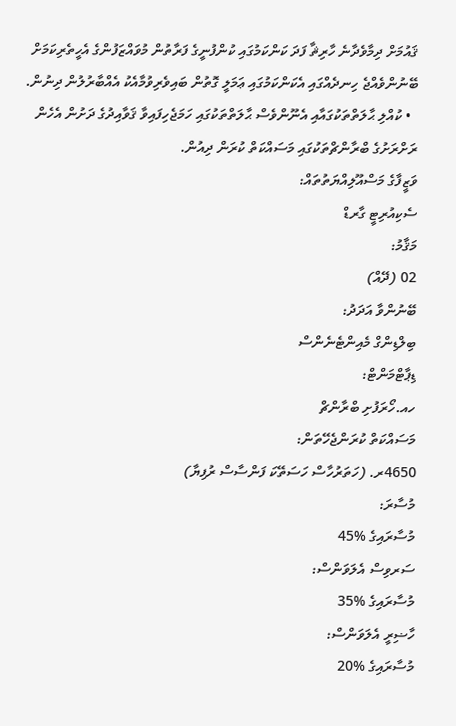ޤައުމަށް ދިމާވެދާނެ ހާރިޘާ ފަދަ ކަންކަމުގައި ކުންފުނީގެ ފަރާތުން މުވައްޒަފުންގެ އެހީތެރިކަމަށް ބޭނުންވެއްޖެ ހިނދެއްގައި އެކަންކަމުގައި ޢަމަލީ ގޮތުން ބައިވެރިވުމާއެކު އެއްބާރުލުން ދިނުން.
  • ކުއްލި ޙާލަތްތަކުގައާއި އެނޫންވެސް ޙާލަތްތަކުގައި ހަމަޖެހިފައިވާ ޤަވާއިދުގެ ދަށުން އެހެން ރަށްރަށުގެ ބްރާންޗްތަކުގައި މަސައްކަތް ކުރަން ދިއުން.
ވަޒީފާގެ މަސްއޫލިއްޔަތުތައް:
ސެކިއުރިޓީ ގާރޑް
މަޤާމު:
02 (ދޭއް)
ބޭނުންވާ އަދަދު:
ބިލްޑިންގް މެއިންޓެނެންސް
ޑިޕާޓްމަންޓް:
ހއ.ހޯރަފުށި ބްރާންޗް
މަސައްކަތް ކުރަންޖެހޭތަން:
4650ރ. (ހަތަރުހާސް ހަސަތޭކަ ފަންސާސް ރުފިޔާ)
މުސާރަ:
މުސާރައިގެ %45
ސަރވިސް އެލަވަންސް:
މުސާރައިގެ %35
ހާޟިރީ އެލަވަންސް:
މުސާރައިގެ %20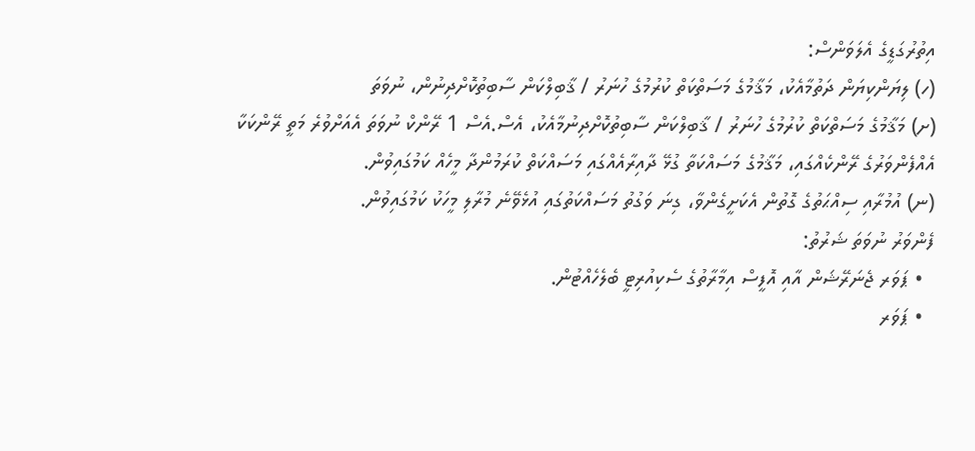އިތުރުގަޑީގެ އެލަވަންސް:
(ހ) ލިޔަންކިޔަން ދަތުމާއެކު، މަޤާމުގެ މަސަތްކަތް ކުރުމުގެ ހުނަރު / ޤާބިލްކަން ސާބިތުކޮށްދިނުން، ނުވަތަ
(ށ) މަޤާމުގެ މަސަތްކަތް ކުރުމުގެ ހުނަރު / ޤާބިލްކަން ސާބިތުކޮށްދިނުމާއެކު، އެސް.އެސް 1 ރޭންކް ނުވަތަ އެއަށްވުރެ މަތީ ރޭންކަކާ އެއްފެންވަރުގެ ރޭންކެއްގައި، މަޤާމުގެ މަސައްކަތާ ގުޅޭ ދާއިރާއެއްގައި މަސައްކަތް ކުރަމުންދާ މީހެއް ކަމުގައިވުން.
(ނ) އުމުރާއި ސިއްޙަތުގެ ގޮތުން އެކަށީގެންވާ، ގިނަ ވަގުތު މަސައްކަތުގައި އުޅެވޭނެ މުރާލި މީހަކު ކަމުގައިވުން.
ފެންވަރު ނުވަތަ ޝަރުތު:
  • ޕަވަރ ޖެނަރޭޝަން އާއި އޮފީސް އިމާރާތުގެ ސެކިއުރިޓީ ބެލެހެއްޓުން.
  • ޕަވަރ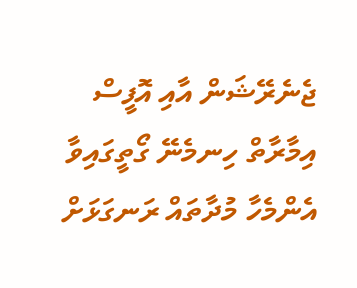ޖެނެރޭޝަން އާއި އޮފީސް އިމާރާތް ހިނމެނޭ ގޯތީގައިވާ އެންމެހާ މުދާތައް ރަނގަޅަށް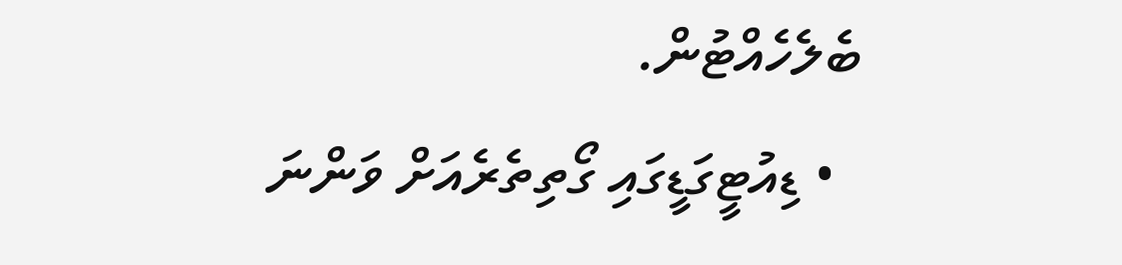ބެލެހެއްޓުން.
  • ޑިއުޓީގަޑީގައި ގޯތިތެރެއަށް ވަންނަ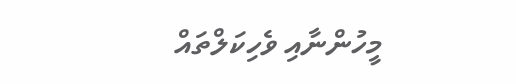މީހުންނާއި ވެހިކަލްތައް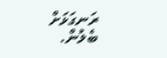ރަނގަޅަށް ބެލުން.